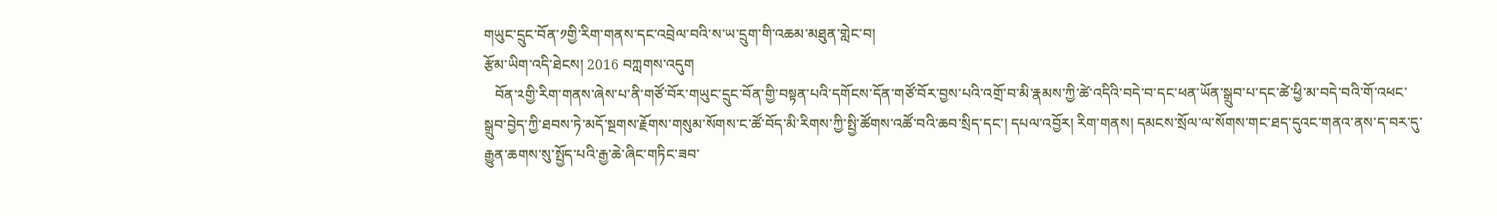གཡུང་དྲུང་བོན་༡གྱི་རིག་གནས་དང་འབྲེལ་བའི་ས་ཡ་དྲུག་གི་འཆམ་མཐུན་གླེང་བ།
རྩོམ་ཡིག་འདི་ཐེངས། 2016 བཀླགས་འདུག
   བོན་༢གྱི་རིག་གནས་ཞེས་པ་ནི་གཙོ་བོར་གཡུང་དྲུང་བོན་གྱི་བསྟན་པའི་དགོངས་དོན་གཙོ་བོར་བྱས་པའི་འགྲོ་བ་མི་རྣམས་ཀྱི་ཚེ་འདིའི་བདེ་བ་དང་ཕན་ཡོན་སྒྲུབ་པ་དང་ཚེ་ཕྱི་མ་བདེ་བའི་གོ་འཕང་སྒྲུབ་བྱེད་ཀྱི་ཐབས་ཏེ་མདོ་སྔགས་རྗོགས་གསུམ་སོགས་ང་ཚོ་བོད་མི་རིགས་ཀྱི་སྤྱི་ཚོགས་འཚོ་བའི་ཆབ་སྲིད་དང་། དཔལ་འབྱོར། རིག་གནས། དམངས་སྲོལ་ལ་སོགས་གང་ཐད་དུའང་གནའ་ནས་ད་བར་དུ་རྒྱུན་ཆགས་སུ་སྤྱོད་པའི་རྒྱ་ཆེ་ཞིང་གཏིང་ཟབ་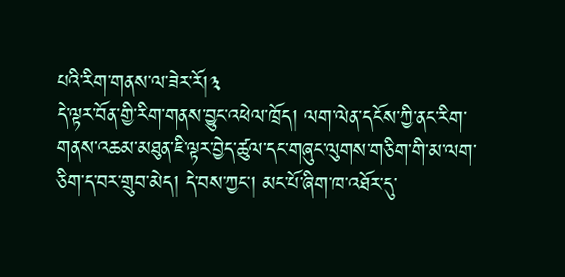པའི་རིག་གནས་ལ་ཟེར་རོ།༣
དེ་ལྟར་བོན་གྱི་རིག་གནས་བྱུང་འཕེལ་ཁྲོད། ལག་ལེན་དངོས་ཀྱི་ནང་རིག་གནས་འཆམ་མཐུན་ཇི་ལྟར་བྱེད་ཚུལ་དང་གཞུང་ལུགས་གཅིག་གི་མ་ལག་ཅིག་ད་བར་གྲུབ་མེད། དེ་བས་ཀྱང་། མང་པོ་ཞིག་ཁ་འཐོར་དུ་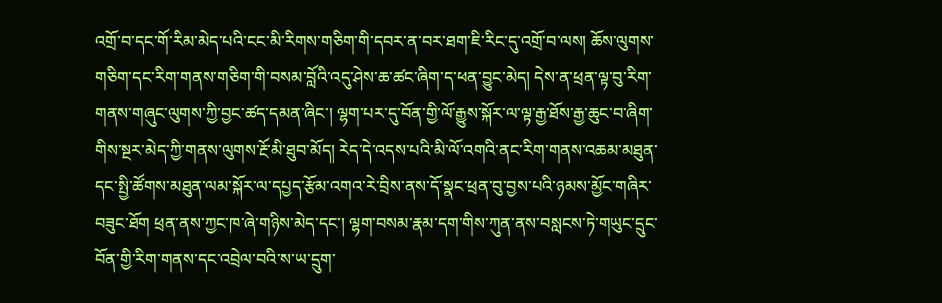འགྲོ་བ་དང་གོ་རིམ་མེད་པའི་ངང་མི་རིགས་གཅིག་གི་དབར་ན་བར་ཐག་ཇི་རིང་དུ་འགྲོ་བ་ལས། ཆོས་ལུགས་གཅིག་དང་རིག་གནས་གཅིག་གི་བསམ་བློའི་འདུ་ཤེས་ཆ་ཚང་ཞིག་ད་ཕན་བྱུང་མེད། དེས་ན་ཕྲན་ལྟ་བུ་རིག་གནས་གཞུང་ལུགས་ཀྱི་བྱང་ཚད་དམན་ཞིང་། ལྷག་པར་དུ་བོན་གྱི་ལོ་རྒྱུས་སྐོར་ལ་ལྟ་རྒྱ་ཐོས་རྒྱ་ཆུང་བ་ཞིག་གིས་སྔར་མེད་ཀྱི་གནས་ལུགས་རྔོ་མི་ཐུབ་མོད། རེད་དེ་འདས་པའི་མི་ལོ་འགའི་ནང་རིག་གནས་འཆམ་མཐུན་དང་སྤྱི་ཚོགས་མཐུན་ལམ་སྐོར་ལ་དཔྱད་རྩོམ་འགའ་རེ་བྲིས་ནས་དོ་སྣང་ཕྲན་བུ་བྱས་པའི་ཉམས་མྱོང་གཞིར་བཟུང་ཐོག ཕྲན་ནས་ཀྱང་ཁ་ཞེ་གཉིས་མེད་དང་། ལྷག་བསམ་རྣམ་དག་གིས་ཀུན་ནས་བསླངས་ཏེ་གཡུང་དྲུང་བོན་གྱི་རིག་གནས་དང་འབྲེལ་བའི་ས་ཡ་དྲུག་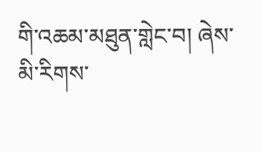གི་འཆམ་མཐུན་གླེང་བ། ཞེས་མི་རིགས་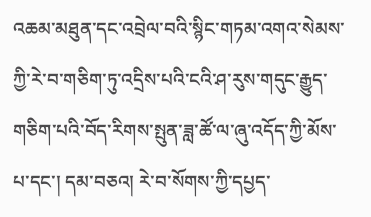འཆམ་མཐུན་དང་འབྲེལ་བའི་སྙིང་གཏམ་འགའ་སེམས་ཀྱི་རེ་བ་གཅིག་ཏུ་འདྲིས་པའི་ངའི་ཤ་རུས་གདུང་རྒྱུད་གཅིག་པའི་བོད་རིགས་སྤུན་ཟླ་ཚོ་ལ་ཞུ་འདོད་ཀྱི་མོས་པ་དང་། དམ་བཅའ། རེ་བ་སོགས་ཀྱི་དཔྱད་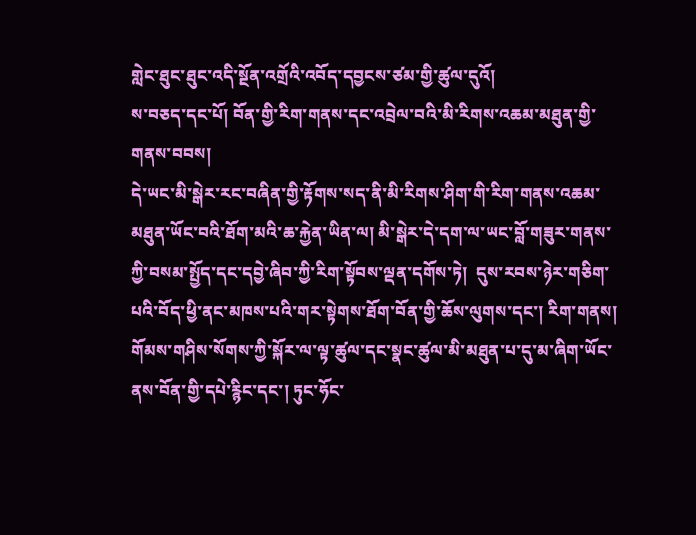གླེང་ཐུང་ཐུང་འདི་སྔོན་འགྲོའི་འབོད་དབྱངས་ཙམ་གྱི་ཚུལ་དུའོ།
ས་བཅད་དང་པོ། བོན་གྱི་རིག་གནས་དང་འབྲེལ་བའི་མི་རིགས་འཆམ་མཐུན་གྱི་གནས་བབས།
དེ་ཡང་མི་སྒེར་རང་བཞིན་གྱི་རྟོགས་སད་ནི་མི་རིགས་ཤིག་གི་རིག་གནས་འཆམ་མཐུན་ཡོང་བའི་ཐོག་མའི་ཆ་རྐྱེན་ཡིན་ལ། མི་སྒེར་དེ་དག་ལ་ཡང་བློ་གཟུར་གནས་ཀྱི་བསམ་སྤྱོད་དང་དབྱེ་ཞིབ་ཀྱི་རིག་སྟོབས་ལྡན་དགོས་ཏེ།  དུས་རབས་ཉེར་གཅིག་པའི་བོད་ཕྱི་ནང་མཁས་པའི་གར་སྟེགས་ཐོག་བོན་གྱི་ཆོས་ལུགས་དང་། རིག་གནས། གོམས་གཤིས་སོགས་ཀྱི་སྐོར་ལ་ལྟ་ཚུལ་དང་སྣང་ཚུལ་མི་མཐུན་པ་དུ་མ་ཞིག་ཡོང་ནས་བོན་གྱི་དཔེ་རྙིང་དང་། ཏུང་ཧོང་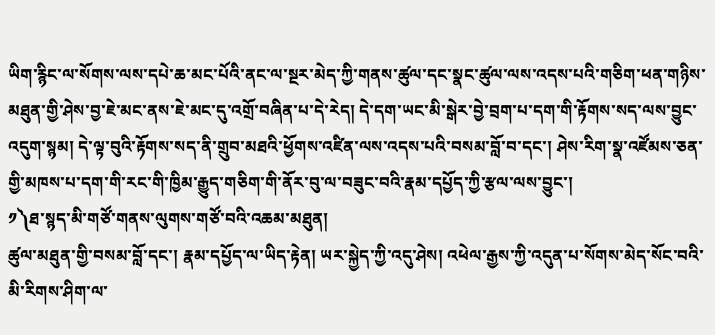ཡིག་རྙིང་ལ་སོགས་ལས་དཔེ་ཆ་མང་པོའི་ནང་ལ་སྔར་མེད་ཀྱི་གནས་ཚུལ་དང་སྣང་ཚུལ་ལས་འདས་པའི་གཅིག་ཕན་གཉིས་མཐུན་གྱི་ཤེས་བྱ་ཇེ་མང་ནས་ཇེ་མང་དུ་འགྲོ་བཞིན་པ་དེ་རེད། དེ་དག་ཡང་མི་སྒེར་བྱེ་བྲག་པ་དག་གི་རྟོགས་སད་ལས་བྱུང་འདུག་སྙམ། དེ་ལྟ་བུའི་རྟོགས་སད་ནི་གྲུབ་མཐའི་ཕྱོགས་འཛིན་ལས་འདས་པའི་བསམ་བློ་བ་དང་། ཤེས་རིག་སྣ་འཛོམས་ཅན་གྱི་མཁས་པ་དག་གི་རང་གི་ཁྱིམ་རྒྱུད་གཅིག་གི་ནོར་བུ་ལ་བཟུང་བའི་རྣམ་དཔྱོད་ཀྱི་རྩལ་ལས་བྱུང་།
༡༽ཐ་སྙད་མི་གཙོ་གནས་ལུགས་གཙོ་བའི་འཆམ་མཐུན།
ཚུལ་མཐུན་གྱི་བསམ་བློ་དང་། རྣམ་དཔྱོད་ལ་ཡིད་རྟེན། ཡར་སྐྱེད་ཀྱི་འདུ་ཤེས། འཕེལ་རྒྱས་ཀྱི་འདུན་པ་སོགས་མེད་སོང་བའི་མི་རིགས་ཤིག་ལ་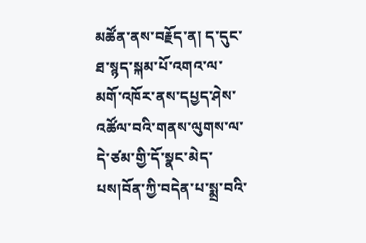མཚོན་ནས་བརྗོད་ན། ད་དུང་ཐ་སྙད་སྐམ་པོ་འགའ་ལ་མགོ་འཁོར་ནས་དཔྱད་ཤེས་འཚོལ་བའི་གནས་ལུགས་ལ་དེ་ཙམ་གྱི་དོ་སྣང་མེད་པས།བོན་ཀྱི་བདེན་པ་སྨྲ་བའི་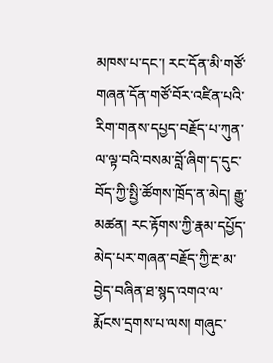མཁས་པ་དང་། རང་དོན་མི་གཙོ་གཞན་དོན་གཙོ་བོར་འཛིན་པའི་རིག་གནས་དཔྱད་བརྗོད་པ་ཀུན་ལ་ལྟ་བའི་བསམ་བློ་ཞིག་ད་དུང་བོད་ཀྱི་སྤྱི་ཚོགས་ཁྲོད་ན་མེད། རྒྱུ་མཚན། རང་རྟོགས་ཀྱི་རྣམ་དཔྱོད་མེད་པར་གཞན་བརྗོད་ཀྱི་རྔ་མ་བྱེད་བཞིན་ཐ་སྙད་འགའ་ལ་རྨོངས་དྲགས་པ་ལས། གཞུང་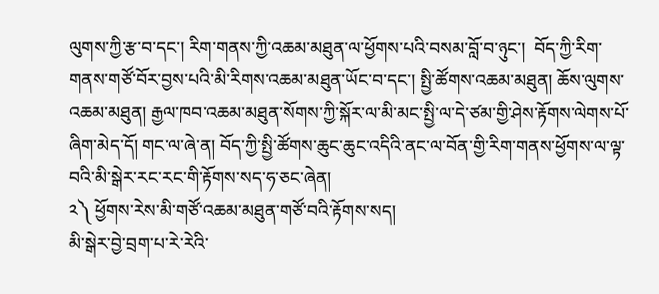ལུགས་ཀྱི་རྩ་བ་དང་། རིག་གནས་ཀྱི་འཆམ་མཐུན་ལ་ཕྱོགས་པའི་བསམ་བློ་བ་ཉུང་།  བོད་ཀྱི་རིག་གནས་གཙོ་བོར་བྱས་པའི་མི་རིགས་འཆམ་མཐུན་ཡོང་བ་དང་། སྤྱི་ཚོགས་འཆམ་མཐུན། ཆོས་ལུགས་འཆམ་མཐུན། རྒྱལ་ཁབ་འཆམ་མཐུན་སོགས་ཀྱི་སྐོར་ལ་མི་མང་སྤྱི་ལ་དེ་ཙམ་གྱི་ཤེས་རྟོགས་ལེགས་པོ་ཞིག་མེད་དོ། གང་ལ་ཞེ་ན། བོད་ཀྱི་སྤྱི་ཚོགས་ཆུང་ཆུང་འདིའི་ནང་ལ་བོན་གྱི་རིག་གནས་ཕྱོགས་ལ་ལྟ་བའི་མི་སྒེར་རང་རང་གི་རྟོགས་སད་ཧ་ཅང་ཞེན།
༢༽ ཕྱོགས་རེས་མི་གཙོ་འཆམ་མཐུན་གཙོ་བའི་རྟོགས་སད།
མི་སྒེར་བྱེ་བྲག་པ་རེ་རེའི་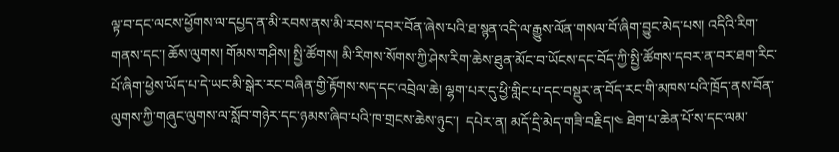ལྟ་བ་དང་ལངས་ཕྱོགས་ལ་དཔྱད་ན་མི་རབས་ནས་མི་རབས་དབར་བོན་ཞེས་པའི་ཐ་སྙན་འདི་ལ་རྒྱུས་ལོན་གསལ་བོ་ཞིག་བྱུང་མེད་པས། འདིའི་རིག་གནས་དང་། ཆོས་ལུགས། གོམས་གཤིས། སྤྱི་ཚོགས། མི་རིགས་སོགས་ཀྱི་ཤེས་རིག་ཆེས་ཐུན་མོང་བ་ཡོངས་དང་བོད་ཀྱི་སྤྱི་ཚོགས་དབར་ན་བར་ཐག་རིང་པོ་ཞིག་ཕྱེས་ཡོད་པ་དེ་ཡང་མི་སྒེར་རང་བཞིན་གྱི་རྟོགས་སད་དང་འབྲེལ་ཆེ། ལྷག་པར་དུ་ཕྱི་གླིང་པ་དང་བསྡུར་ན་བོད་རང་གི་མཁས་པའི་ཁྲོད་ནས་བོན་ལུགས་ཀྱི་གཞུང་ལུགས་ལ་སློབ་གཉེར་དང་ཉམས་ཞིབ་པའི་ཁ་གྲངས་ཆེས་ཉུང་།  དཔེར་ན། མདོ་དྲི་མེད་གཟི་བརྗིད།༤ ཐེག་པ་ཆེན་པོ་ས་དང་ལམ་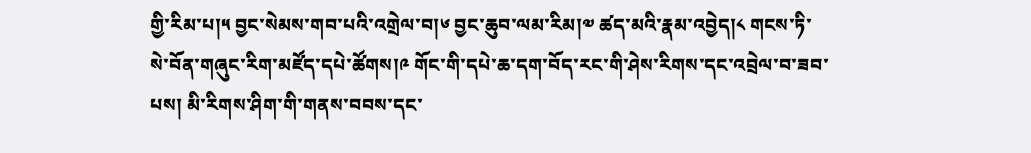གྱི་རིམ་པ།༥ བྱང་སེམས་གབ་པའི་འགྲེལ་བ།༦ བྱང་ཆུབ་ལམ་རིམ།༧ ཚད་མའི་རྣམ་འབྱེད།༨ གངས་ཏི་སེ་བོན་གཞུང་རིག་མཛོད་དཔེ་ཚོགས།༩ གོང་གི་དཔེ་ཆ་དག་བོད་རང་གི་ཤེས་རིགས་དང་འབྲེལ་བ་ཟབ་པས། མི་རིགས་ཤིག་གི་གནས་བབས་དང་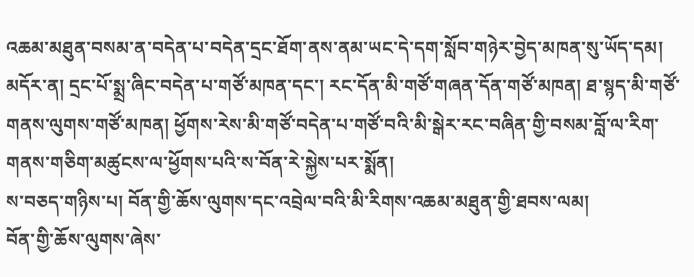འཆམ་མཐུན་བསམ་ན་བདེན་པ་བདེན་དྲང་ཐོག་ནས་ནམ་ཡང་དེ་དག་སློབ་གཉེར་བྱེད་མཁན་སུ་ཡོད་དམ།  མདོར་ན། དྲང་པོ་སྨྲ་ཞིང་བདེན་པ་གཙོ་མཁན་དང་། རང་དོན་མི་གཙོ་གཞན་དོན་གཙོ་མཁན། ཐ་སྙད་མི་གཙོ་གནས་ལུགས་གཙོ་མཁན། ཕྱོགས་རེས་མི་གཙོ་བདེན་པ་གཙོ་བའི་མི་སྒེར་རང་བཞིན་གྱི་བསམ་བློ་ལ་རིག་གནས་གཅིག་མཚུངས་ལ་ཕྱོགས་པའི་ས་བོན་རེ་སྐྱེས་པར་སྨོན།
ས་བཅད་གཉིས་པ། བོན་གྱི་ཆོས་ལུགས་དང་འབྲེལ་བའི་མི་རིགས་འཆམ་མཐུན་གྱི་ཐབས་ལམ།
བོན་གྱི་ཆོས་ལུགས་ཞེས་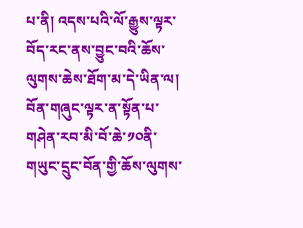པ་ནི། འདས་པའི་ལོ་རྒྱུས་ལྟར་བོད་རང་ནས་བྱུང་བའི་ཆོས་ལུགས་ཆེས་ཐོག་མ་དེ་ཡིན་ལ། བོན་གཞུང་ལྟར་ན་སྟོན་པ་གཤེན་རབ་མི་བོ་ཆེ་༡༠ནི་གཡུང་དྲུང་བོན་གྱི་ཆོས་ལུགས་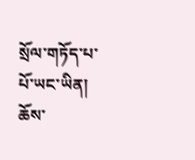སྲོལ་གཏོད་པ་པོ་ཡང་ཡིན། ཆོས་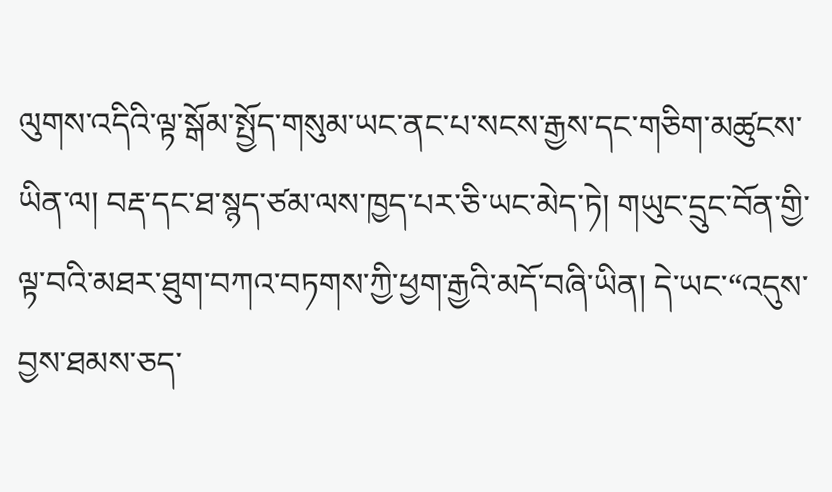ལུགས་འདིའི་ལྟ་སྒོམ་སྤྱོད་གསུམ་ཡང་ནང་པ་སངས་རྒྱས་དང་གཅིག་མཚུངས་ཡིན་ལ། བརྡ་དང་ཐ་སྙད་ཙམ་ལས་ཁྱད་པར་ཅི་ཡང་མེད་ཏེ། གཡུང་དྲུང་བོན་གྱི་ལྟ་བའི་མཐར་ཐུག་བཀའ་བཏགས་ཀྱི་ཕྱག་རྒྱའི་མདོ་བཞི་ཡིན། དེ་ཡང་“འདུས་བྱས་ཐམས་ཅད་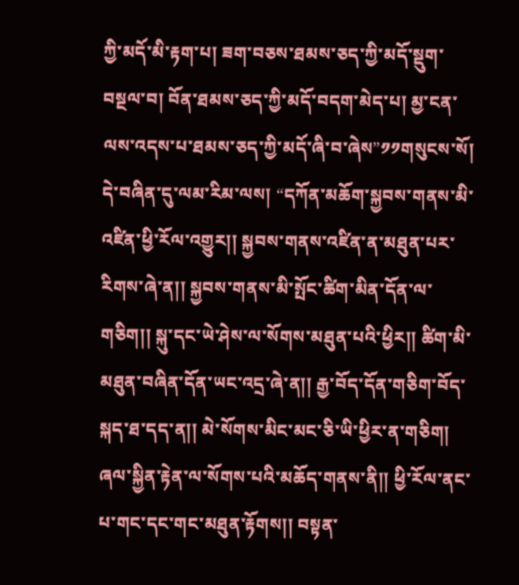ཀྱི་མདོ་མི་རྟག་པ། ཟག་བཅས་ཐམས་ཅད་ཀྱི་མདོ་སྡུག་བསྔལ་བ། བོན་ཐམས་ཅད་ཀྱི་མདོ་བདག་མེད་པ། མྱ་ངན་ལས་འདས་པ་ཐམས་ཅད་ཀྱི་མདོ་ཞི་བ་ཞེས”༡༡གསུངས་སོ།  དེ་བཞིན་དུ་ལམ་རིམ་ལས། “དཀོན་མཆོག་སྐྱབས་གནས་མི་འཛིན་ཕྱི་རོལ་འགྱུར།། སྐྱབས་གནས་འཛིན་ན་མཐུན་པར་རིགས་ཞེ་ན།། སྐྱབས་གནས་མི་སྤོང་ཚིག་མིན་དོན་ལ་གཅིག།། སྐུ་དང་ཡེ་ཤེས་ལ་སོགས་མཐུན་པའི་ཕྱིར།། ཚིག་མི་མཐུན་བཞིན་དོན་ཡང་འདྲ་ཞེ་ན།། རྒྱ་བོད་དོན་གཅིག་བོད་སྐད་ཐ་དད་ན།། མེ་སོགས་མིང་མང་ཅི་ཡི་ཕྱིར་ན་གཅིག། ཞལ་སྐྱིན་རྟེན་ལ་སོགས་པའི་མཆོད་གནས་ནི།། ཕྱི་རོལ་ནང་པ་གང་དང་གང་མཐུན་རྟོགས།། བསྟན་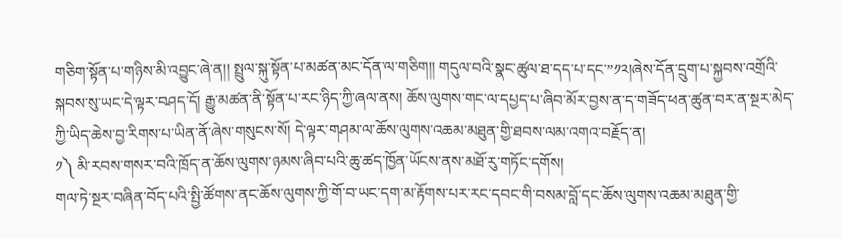གཅིག་སྟོན་པ་གཉིས་མི་འབྱུང་ཞེ་ན།། སྤྲུལ་སྐུ་སྟོན་པ་མཚན་མང་དོན་ལ་གཅིག།། གདུལ་བའི་སྣང་ཚུལ་ཐ་དད་པ་དང་”༡༢།ཞེས་དོན་དྲུག་པ་སྐྱབས་འགྲོའི་སྐབས་སུ་ཡང་དེ་ལྟར་བཤད་དོ། རྒྱུ་མཚན་ནི་སྟོན་པ་རང་ཉིད་ཀྱི་ཞལ་ནས། ཆོས་ལུགས་གང་ལ་དཔྱད་པ་ཞིབ་མོར་བྱས་ན་ད་གཟོད་ཕན་ཚུན་བར་ན་སྔར་མེད་ཀྱི་ཡིད་ཆེས་བྱ་རིགས་པ་ཡིན་ནོ་ཞེས་གསུངས་སོ། དེ་ལྟར་གཤམ་ལ་ཆོས་ལུགས་འཆམ་མཐུན་གྱི་ཐབས་ལམ་འགའ་བརྗོད་ན།
༡༽ མི་རབས་གསར་བའི་ཁྲོད་ན་ཆོས་ལུགས་ཉམས་ཞིབ་པའི་ཆུ་ཚད་ཁྱོན་ཡོངས་ནས་མཐོ་རུ་གཏོང་དགོས།
གལ་ཏེ་སྔར་བཞིན་བོད་པའི་སྤྱི་ཚོགས་ནང་ཆོས་ལུགས་ཀྱི་གོ་བ་ཡང་དག་མ་རྟོགས་པར་རང་དབང་གི་བསམ་བློ་དང་ཆོས་ལུགས་འཆམ་མཐུན་གྱི་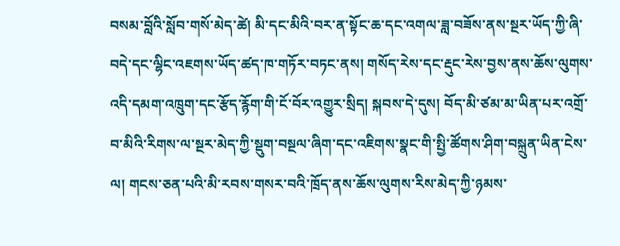བསམ་བློའི་སློབ་གསོ་མེད་ཚེ། མི་དང་མིའི་བར་ན་སྟོང་ཆ་དང་འགལ་ཟླ་བཟོས་ནས་སྔར་ཡོད་ཀྱི་ཞི་བདེ་དང་ལྷིང་འཇགས་ཡོད་ཚད་ཁ་གཏོར་བཏང་ནས། གསོད་རེས་དང་རྡུང་རེས་བྱས་ནས་ཆོས་ལུགས་འདི་དམག་འཁྲུག་དང་རྩོད་རྙོག་གི་ངོ་བོར་འགྱུར་སྲིད། སྐབས་དེ་དུས། བོད་མི་ཙམ་མ་ཡིན་པར་འགྲོ་བ་མིའི་རིགས་ལ་སྔར་མེད་ཀྱི་སྡུག་བསྔལ་ཞིག་དང་འཇིགས་སྣང་གི་སྤྱི་ཚོགས་ཤིག་བསྐྲུན་ཡིན་ངེས་ལ། གངས་ཅན་པའི་མི་རབས་གསར་བའི་ཁྲོད་ནས་ཆོས་ལུགས་རིས་མེད་ཀྱི་ཉམས་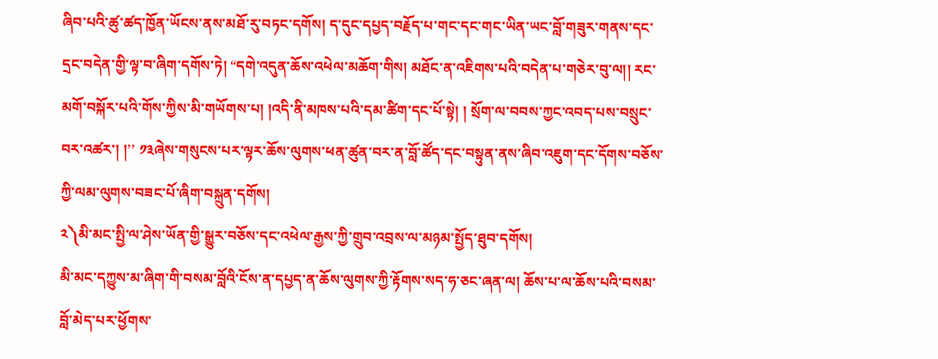ཞིབ་པའི་ཚུ་ཚད་ཁྱོན་ཡོངས་ནས་མཐོ་རུ་བཏང་དགོས། ད་དུང་དཔྱད་བརྗོད་པ་གང་དང་གང་ཡིན་ཡང་བློ་གཟུར་གནས་དང་དྲང་བདེན་གྱི་ལྟ་བ་ཞིག་དགོས་ཏེ། “དགེ་འདུན་ཆོས་འཕེལ་མཆོག་གིས། མཐོང་ན་འཇིགས་པའི་བདེན་པ་གཅེར་བུ་ལ།། རང་མགོ་བསྐོར་པའི་གོས་ཀྱིས་མི་གཡོགས་པ། །འདི་ནི་མཁས་པའི་དམ་ཚིག་དང་པོ་སྟེ། ། སྲོག་ལ་བབས་ཀྱང་འབད་པས་བསྲུང་བར་འཚར་། །’’ ༡༣ཞེས་གསུངས་པར་ལྟར་ཆོས་ལུགས་ཕན་ཚུན་བར་ན་བློ་ཚོད་དང་བསྟུན་ནས་ཞིབ་འཇུག་དང་དོགས་བཅོས་ཀྱི་ལམ་ལུགས་བཟང་པོ་ཞིག་བསྐྲུན་དགོས།
༢༽མི་མང་སྤྱི་ལ་ཤེས་ཡོན་གྱི་སྒྱུར་བཅོས་དང་འཕེལ་རྒྱས་ཀྱི་གྲུབ་འབྲས་ལ་མཉམ་སྤྱོད་ཐུབ་དགོས།
མི་མང་དཀྱུས་མ་ཞིག་གི་བསམ་བློའི་ངོས་ན་དཔྱད་ན་ཆོས་ལུགས་ཀྱི་རྟོགས་སད་ཧ་ཅང་ཞན་ལ། ཆོས་པ་ལ་ཆོས་པའི་བསམ་བློ་མེད་པར་ཕྱོགས་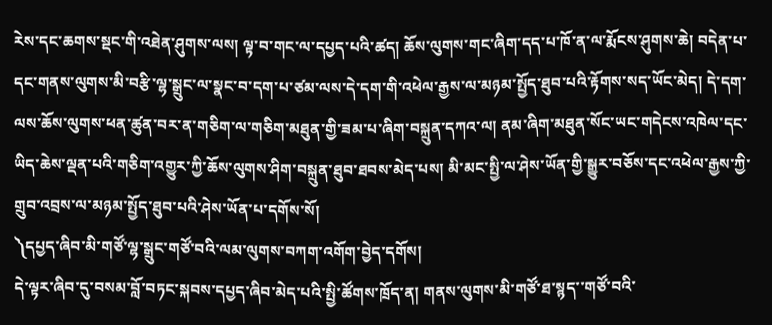རེས་དང་ཆགས་སྡང་གི་འཐེན་ཤུགས་ལས། ལྟ་བ་གང་ལ་དཔྱད་པའི་ཚད། ཆོས་ལུགས་གང་ཞིག་དད་པ་ཁོ་ན་ལ་རྨོངས་ཤུགས་ཆེ། བདེན་པ་དང་གནས་ལུགས་མི་བརྩི་ལྷ་སྒྲུང་ལ་སྣང་བ་དག་པ་ཙམ་ལས་དེ་དག་གི་འཕེལ་རྒྱས་ལ་མཉམ་སྤྱོད་ཐུབ་པའི་རྟོགས་སད་ཡོང་མེད། དེ་དག་ལས་ཆོས་ལུགས་ཕན་ཚུན་བར་ན་གཅིག་ལ་གཅིག་མཐུན་གྱི་ཟམ་པ་ཞིག་བསྐྲུན་དཀའ་ལ། ནམ་ཞིག་མཐུན་སོང་ཡང་གདེངས་འཁེལ་དང་ཡིད་ཆེས་ལྡན་པའི་གཅིག་འགྱུར་ཀྱི་ཆོས་ལུགས་ཤིག་བསྐྲུན་ཐུབ་ཐབས་མེད་པས། མི་མང་སྤྱི་ལ་ཤེས་ཡོན་གྱི་སྒྱུར་བཅོས་དང་འཕེལ་རྒྱས་ཀྱི་གྲུབ་འབྲས་ལ་མཉམ་སྤྱོད་ཐུབ་པའི་ཤེས་ཡོན་པ་དགོས་སོ།
༽དཔྱད་ཞིབ་མི་གཙོ་ལྷ་སྒྲུང་གཙོ་བའི་ལམ་ལུགས་བཀག་འགོག་བྱེད་དགོས།
དེ་ལྟར་ཞིབ་དུ་བསམ་བློ་བཏང་སྐབས་དཔྱད་ཞིབ་མེད་པའི་སྤྱི་ཚོགས་ཁྲོད་ན། གནས་ལུགས་མི་གཙོ་ཐ་སྙད་་གཙོ་བའི་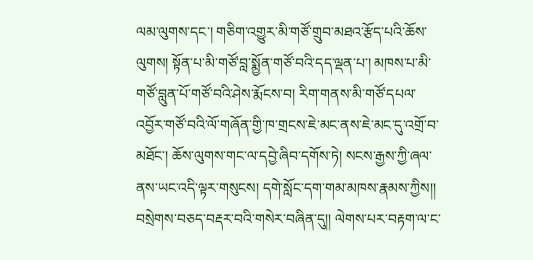ལམ་ལུགས་དང་། གཅིག་འགྱུར་མི་གཙོ་གྲུབ་མཐའ་རྩོད་པའི་ཆོས་ལུགས། སྟོན་པ་མི་གཙོ་བླ་སྨྱོན་གཙོ་བའི་དད་ལྡན་པ་། མཁས་པ་མི་གཙོ་བླུན་པོ་གཙོ་བའི་ཤེས་རྨོངས་བ། རིག་གནས་མི་གཙོ་དཔལ་འབྱོར་གཙོ་བའི་ལོ་གཞོན་གྱི་ཁ་གྲངས་ཇེ་མང་ནས་ཇེ་མང་དུ་འགྲོ་བ་མཐོང་། ཆོས་ལུགས་གང་ལ་དབྱེ་ཞིབ་དགོས་ཏེ། སངས་རྒྱས་ཀྱི་ཞལ་ནས་ཡང་འདི་ལྟར་གསུངས། དགེ་སློང་དག་གམ་མཁས་རྣམས་ཀྱིས།། བསྲེགས་བཅད་བརྡར་བའི་གསེར་བཞིན་དུ།། ལེགས་པར་བརྟག་ལ་ང་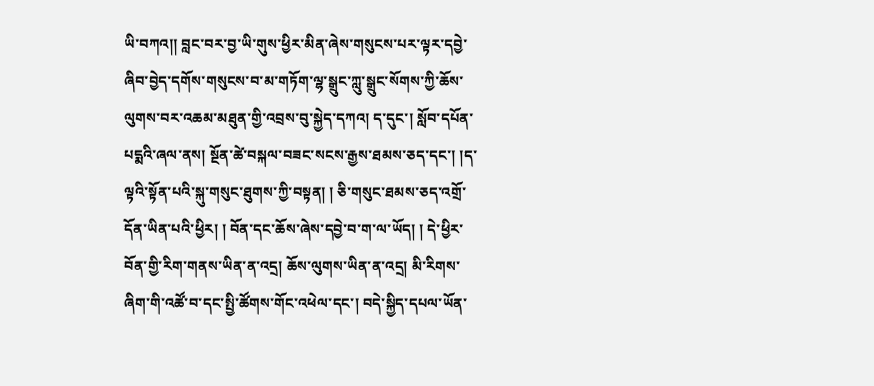ཡི་བཀའ།། བླང་བར་བྱ་ཡི་གུས་ཕྱིར་མིན་ཞེས་གསུངས་པར་ལྟར་དབྱེ་ཞིབ་བྱེད་དགོས་གསུངས་བ་མ་གཏོག་ལྷ་སྒྲུང་ཀླུ་སྒྲུང་སོགས་ཀྱི་ཆོས་ལུགས་བར་འཆམ་མཐུན་གྱི་འབྲས་བུ་སྐྱེད་དཀའ། ད་དུང་། སློབ་དཔོན་པདྨའི་ཞལ་ནས། སྔོན་ཚེ་བསྐལ་བཟང་སངས་རྒྱས་ཐམས་ཅད་དང་། །ད་ལྟའི་སྟོན་པའི་སྐུ་གསུང་ཐུགས་ཀྱི་བསྟན། ། ཅི་གསུང་ཐམས་ཅད་འགྲོ་དོན་ཡིན་པའི་ཕྱིར། ། བོན་དང་ཆོས་ཞེས་དབྱེ་བ་ག་ལ་ཡོད། ། དེ་ཕྱིར་བོན་གྱི་རིག་གནས་ཡིན་ན་འདྲ། ཆོས་ལུགས་ཡིན་ན་འདྲ། མི་རིགས་ཞིག་གི་འཚོ་བ་དང་སྤྱི་ཚོགས་གོང་འཕེལ་དང་། བདེ་སྐྱིད་དཔལ་ཡོན་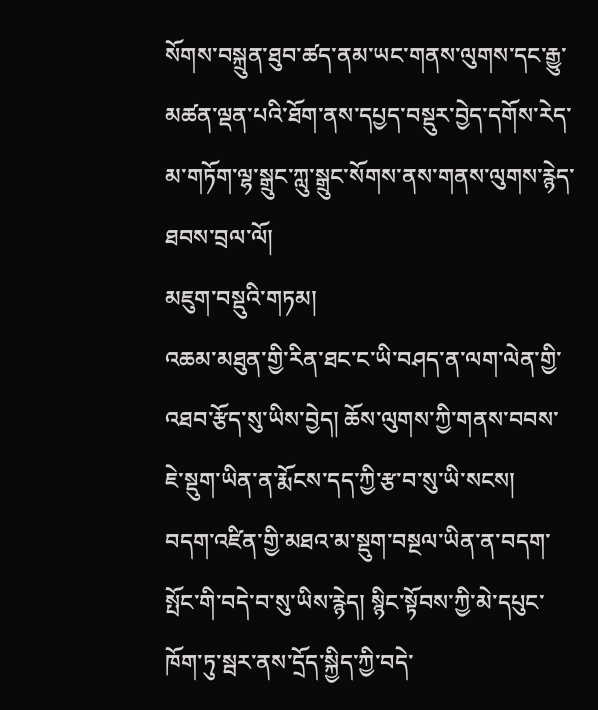སོགས་བསྐྲུན་ཐུབ་ཚད་ནམ་ཡང་གནས་ལུགས་དང་རྒྱུ་མཚན་ལྡན་པའི་ཐོག་ནས་དཔྱད་བསྡུར་བྱེད་དགོས་རེད་མ་གཏོག་ལྷ་སྒྲུང་ཀླུ་སྒྲུང་སོགས་ནས་གནས་ལུགས་རྙེད་ཐབས་བྲལ་ལོ།
མཇུག་བསྡུའི་གཏམ།
འཆམ་མཐུན་གྱི་རིན་ཐང་ང་ཡི་བཤད་ན་ལག་ལེན་གྱི་འཐབ་རྩོད་སུ་ཡིས་བྱེད། ཆོས་ལུགས་ཀྱི་གནས་བབས་ཇེ་སྡུག་ཡིན་ན་རྨོངས་དད་ཀྱི་རྩ་བ་སུ་ཡི་སངས།  བདག་འཛིན་གྱི་མཐའ་མ་སྡུག་བསྔལ་ཡིན་ན་བདག་སྤོང་གི་བདེ་བ་སུ་ཡིས་རྙེད། སྙིང་སྟོབས་ཀྱི་མེ་དཔུང་ཁོག་ཏུ་སྦར་ནས་དྲོད་སྐྱིད་ཀྱི་བདེ་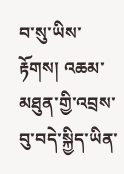བ་སུ་ཡིས་རྟོགས། འཆམ་མཐུན་གྱི་འབྲས་བུ་བདེ་སྐྱིད་ཡིན་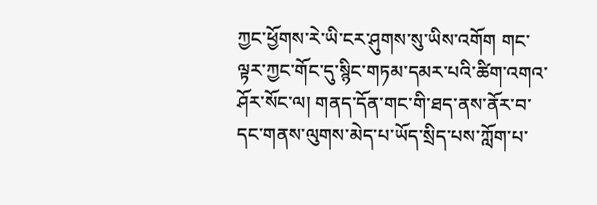ཀྱང་ཕྱོགས་རེ་ཡི་ངར་ཤུགས་སུ་ཡིས་འགོག གང་ལྟར་ཀྱང་གོང་དུ་སྙིང་གཏམ་དམར་པའི་ཚིག་འགའ་ཤོར་སོང་ལ། གནད་དོན་གང་གི་ཐད་ནས་ནོར་བ་དང་གནས་ལུགས་མེད་པ་ཡོད་སྲིད་པས་ཀློག་པ་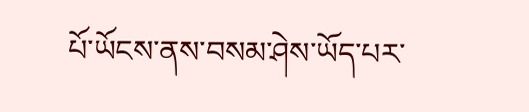པོ་ཡོངས་ནས་བསམ་ཤེས་ཡོད་པར་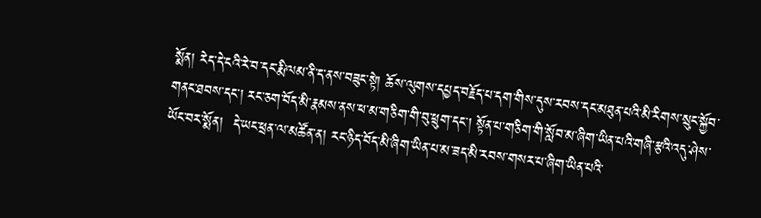སྨོན། རེད་དེ་ངའི་རེ་བ་དང་རྨི་ལམ་ནི་ད་ནས་བཟུང་སྟེ། ཆོས་ལུགས་དཔྱད་བརྗོད་པ་དག་གིས་དུས་རབས་དང་མཐུན་པའི་མི་རིགས་སྲུང་སྐྱོབ་གནང་ཐབས་དང་། རང་ཅག་བོད་མི་རྣམས་ནས་ཕ་མ་གཅིག་གི་བུ་ཕྲུག་དང་། སྟོན་པ་གཅིག་གི་སློབ་མ་ཞིག་ཡིན་པའི་གཞི་རྩའི་འདུ་ཤེས་ཡོང་བར་སྨོན།  དེ་ཡང་ཕྲན་ལ་མཚོན་ན། རང་ཉིད་བོད་མི་ཞིག་ཡིན་པ་མ་ཟད་མི་རབས་གསར་པ་ཞིག་ཡིན་པའི་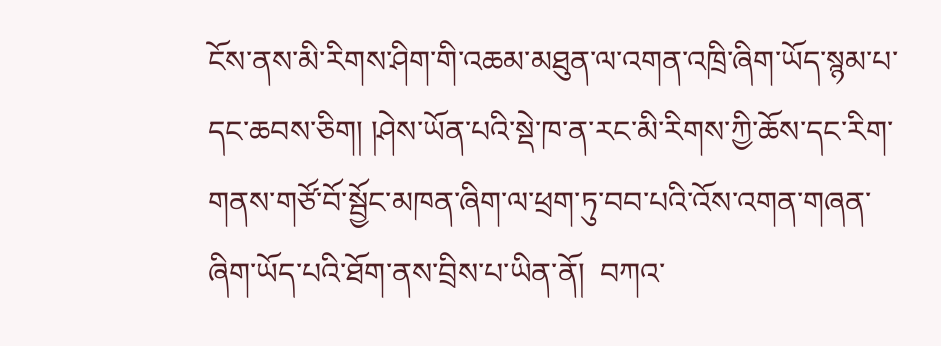ངོས་ནས་མི་རིགས་ཤིག་གི་འཆམ་མཐུན་ལ་འགན་འཁྲི་ཞིག་ཡོད་སྙམ་པ་དང་ཆབས་ཅིག། །ཤེས་ཡོན་པའི་སྡེ་ཁ་ན་རང་མི་རིགས་ཀྱི་ཆོས་དང་རིག་གནས་གཙོ་བོ་སྦྱོང་མཁན་ཞིག་ལ་ཕྲག་ཏུ་བབ་པའི་འོས་འགན་གཞན་ཞིག་ཡོད་པའི་ཐོག་ནས་བྲིས་པ་ཡིན་ནོ།  བཀའ་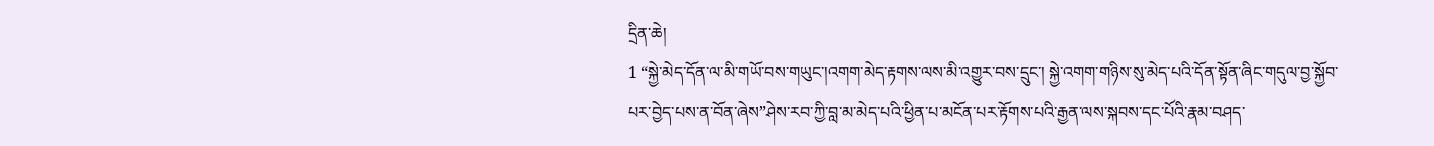དྲིན་ཆེ།
1 “སྐྱེ་མེད་དོན་ལ་མི་གཡོ་བས་གཡུང་།འགག་མེད་རྟགས་ལས་མི་འགྱུར་བས་དྲུང་། སྐྱེ་འགག་གཉིས་སུ་མེད་པའི་དོན་སྟོན་ཞིང་གདུལ་བྱ་སྐྱོབ་པར་བྱེད་པས་ན་བོན་ཞེས”ཤེས་རབ་ཀྱི་བླ་མ་མེད་པའི་ཕྱིན་པ་མངོན་པར་རྟོགས་པའི་རྒྱན་ལས་སྐབས་དང་པོའི་རྣམ་བཤད་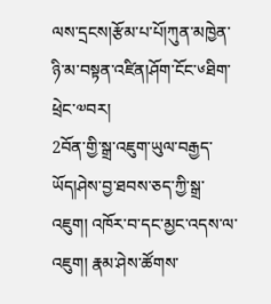ལས་དྲངས།རྩོམ་པ་པོ།ཀུན་མཁྱེན་ཉི་མ་བསྟན་འཛིན།ཤོག་ངོང་༦ཐིག་ཕྲེང་༧བར།
2བོན་གྱི་སྒྲ་འཇུག་ཡུལ་བརྒྱད་ཡོད།ཤེས་བྱ་ཐབས་ཅད་ཀྱི་སྒྲ་འཇུག། འཁོར་བ་དང་མྱང་འདས་ལ་འཇུག། རྣམ་ཤེས་ཚོགས་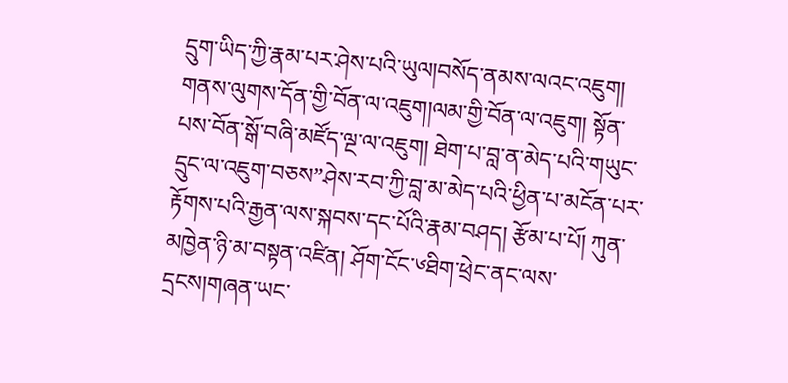དྲུག་ཡིད་ཀྱི་རྣམ་པར་ཤེས་པའི་ཡུལ།བསོད་ནམས་ལའང་འཇུག། གནས་ལུགས་དོན་གྱི་བོན་ལ་འཇུག།ལམ་གྱི་བོན་ལ་འཇུག། སྟོན་པས་བོན་སྒོ་བཞི་མཛོད་ལྔ་ལ་འཇུག། ཐེག་པ་བླ་ན་མེད་པའི་གཡུང་དྲུང་ལ་འཇུག་བཅས”ཤེས་རབ་ཀྱི་བླ་མ་མེད་པའི་ཕྱིན་པ་མངོན་པར་རྟོགས་པའི་རྒྱན་ལས་སྐབས་དང་པོའི་རྣམ་བཤད། རྩོམ་པ་པོ། ཀུན་མཁྱེན་ཉི་མ་བསྟན་འཛིན། ཤོག་ངོང་༦ཐིག་ཕྲེང་ནང་ལས་དྲངས།གཞན་ཡང་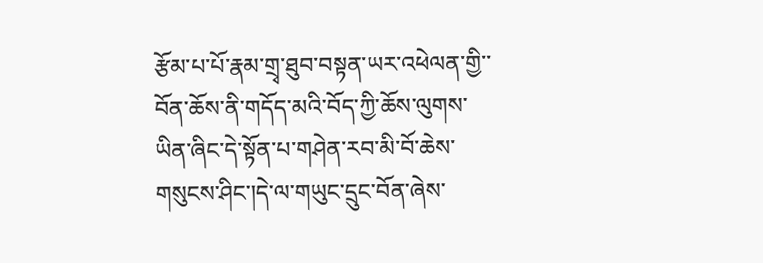རྩོམ་པ་པོ་རྣམ་གྲྭ་ཐུབ་བསྟན་ཡར་འཕེལན་གྱི་་བོན་ཆོས་ནི་གདོད་མའི་བོད་ཀྱི་ཆོས་ལུགས་ཡིན་ཞིང་དེ་སྟོན་པ་གཤེན་རབ་མི་བོ་ཆེས་གསུངས་ཤིང་།དེ་ལ་གཡུང་དྲུང་བོན་ཞེས་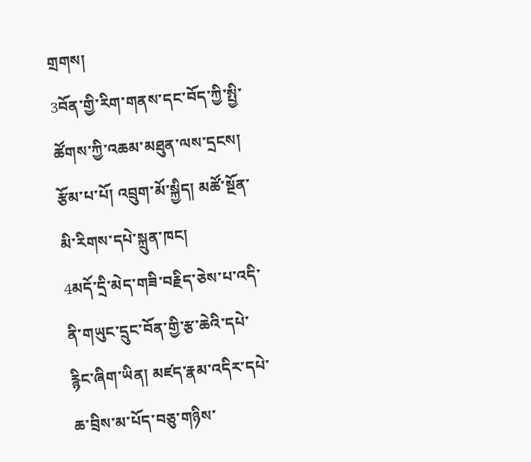གྲགས།
3བོན་གྱི་རིག་གནས་དང་བོད་ཀྱི་སྤྱི་ཚོགས་ཀྱི་འཆམ་མཐུན་ལས་དྲངས། རྩོམ་པ་པོ། འབྲུག་མོ་སྐྱིད། མཚོ་སྔོན་མི་རིགས་དཔེ་སྐྲུན་ཁང།
4མདོ་དྲི་མེད་གཟི་བརྗིད་ཅེས་པ་འདི་ནི་གཡུང་དྲུང་བོན་གྱི་རྩ་ཆེའི་དཔེ་རྙིང་ཞིག་ཡིན། མཛད་རྣམ་འདིར་དཔེ་ཆ་བྲིས་མ་པོད་བཅུ་གཉིས་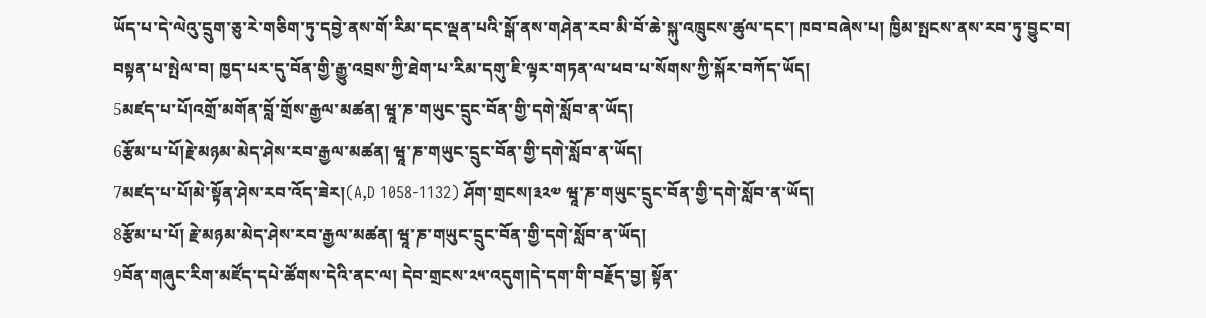ཡོད་པ་དེ་ལེའུ་དྲུག་ཅུ་རེ་གཅིག་ཏུ་དབྱེ་ནས་གོ་རིམ་དང་ལྡན་པའི་སྒོ་ནས་གཤེན་རབ་མི་བོ་ཆེ་སྐུ་འཁྲུངས་ཚུལ་དང་། ཁབ་བཞེས་པ། ཁྱིམ་སྤངས་ནས་རབ་ཏུ་བྱུང་བ། བསྟན་པ་སྤེལ་བ། ཁྱད་པར་དུ་བོན་གྱི་རྒྱུ་འབྲས་ཀྱི་ཐེག་པ་རིམ་དགུ་ཇི་ལྟར་གཏན་ལ་ཕབ་པ་སོགས་ཀྱི་སྐོར་བཀོད་ཡོད།
5མཛད་པ་པོ།འགྲོ་མགོན་བློ་གྲོས་རྒྱལ་མཚན། ཝཱ་ཎ་གཡུང་དྲུང་བོན་གྱི་དགེ་སློབ་ན་ཡོད།
6རྩོམ་པ་པོ།རྗེ་མཉམ་མེད་ཤེས་རབ་རྒྱལ་མཚན། ཝཱ་ཎ་གཡུང་དྲུང་བོན་གྱི་དགེ་སློབ་ན་ཡོད།
7མཛད་པ་པོ།མེ་སྟོན་ཤེས་རབ་འོད་ཟེར།(A,D 1058-1132) ཤོག་གྲངས།༣༢༧ ཝཱ་ཎ་གཡུང་དྲུང་བོན་གྱི་དགེ་སློབ་ན་ཡོད།
8རྩོམ་པ་པོ། རྗེ་མཉམ་མེད་ཤེས་རབ་རྒྱལ་མཚན། ཝཱ་ཎ་གཡུང་དྲུང་བོན་གྱི་དགེ་སློབ་ན་ཡོད།
9བོན་གཞུང་རིག་མཛོད་དཔེ་ཚོགས་དེའི་ནང་ལ། དེབ་གྲངས་༢༥་འདུག།དེ་དག་གི་བརྗོད་བྱ། སྟོན་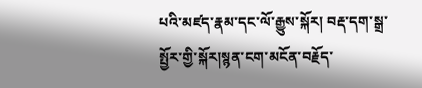པའི་མཛད་རྣམ་དང་ལོ་རྒྱུས་སྐོར། བརྡ་དག་སྒྲ་སྤྱོར་གྱི་སྐོར།སྙན་ངག་མངོན་བརྗོད་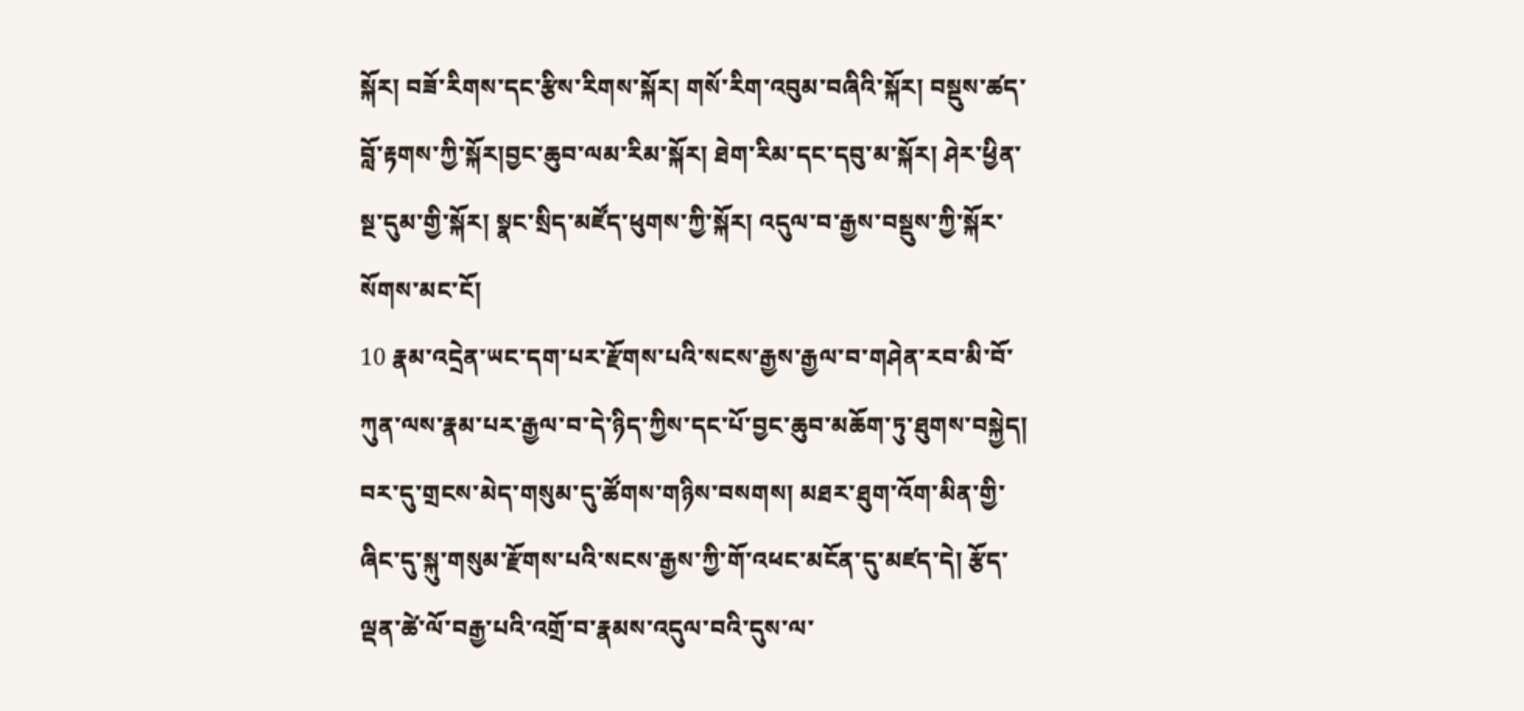སྐོར། བཟོ་རིགས་དང་རྩིས་རིགས་སྐོར། གསོ་རིག་འབུམ་བཞིའི་སྐོར། བསྡུས་ཚད་བློ་རྟགས་ཀྱི་སྐོར།བྱང་ཆུབ་ལམ་རིམ་སྐོར། ཐེག་རིམ་དང་དབུ་མ་སྐོར། ཤེར་ཕྱིན་སྔ་དུམ་གྱི་སྐོར། སྣང་སྲིད་མཛོད་ཕུགས་ཀྱི་སྐོར། འདུལ་བ་རྒྱས་བསྡུས་ཀྱི་སྐོར་སོགས་མང་ངོ།
10 རྣམ་འདྲེན་ཡང་དག་པར་རྫོགས་པའི་སངས་རྒྱས་རྒྱལ་བ་གཤེན་རབ་མི་བོ་ཀུན་ལས་རྣམ་པར་རྒྱལ་བ་དེ་ཉིད་ཀྱིས་དང་པོ་བྱང་ཆུབ་མཆོག་ཏུ་ཐུགས་བསྐྱེད། བར་དུ་གྲངས་མེད་གསུམ་དུ་ཚོགས་གཉིས་བསགས། མཐར་ཐུག་འོག་མིན་གྱི་ཞིང་དུ་སྐུ་གསུམ་རྫོགས་པའི་སངས་རྒྱས་ཀྱི་གོ་འཕང་མངོན་དུ་མཛད་དེ། རྩོད་ལྡན་ཚེ་ལོ་བརྒྱ་པའི་འགྲོ་བ་རྣམས་འདུལ་བའི་དུས་ལ་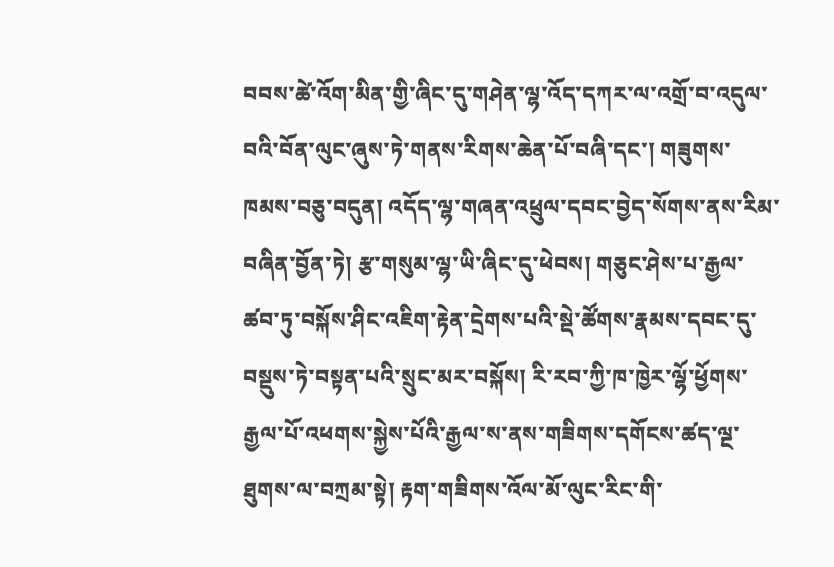བབས་ཚེ་འོག་མིན་གྱི་ཞིང་དུ་གཤེན་ལྷ་འོད་དཀར་ལ་འགྲོ་བ་འདུལ་བའི་བོན་ལུང་ཞུས་ཏེ་གནས་རིགས་ཆེན་པོ་བཞི་དང་། གཟུགས་ཁམས་བཅུ་བདུན། འདོད་ལྷ་གཞན་འཕྲུལ་དབང་བྱེད་སོགས་ནས་རིམ་བཞིན་བྱོན་ཏེ། རྩ་གསུམ་ལྷ་ཡི་ཞིང་དུ་ཕེབས། གཅུང་ཤེས་པ་རྒྱལ་ཚབ་ཏུ་བསྐོས་ཤིང་འཇིག་རྟེན་དྲེགས་པའི་སྡེ་ཚོགས་རྣམས་དབང་དུ་བསྡུས་ཏེ་བསྟན་པའི་སྲུང་མར་བསྐོས། རི་རབ་ཀྱི་ཁ་ཁྱེར་ལྷོ་ཕྱོགས་རྒྱལ་པོ་འཕགས་སྐྱེས་པོའི་རྒྱལ་ས་ནས་གཟིགས་དགོངས་ཚད་ལྔ་ཐུགས་ལ་བཀྲམ་སྟེ། རྟག་གཟིགས་འོལ་མོ་ལུང་རིང་གི་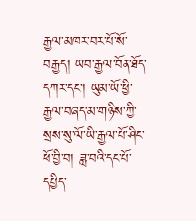རྒྱལ་མཁར་བར་པོ་སོ་བརྒྱད། ཡབ་རྒྱལ་བོན་ཐོད་དཀར་དང་། ཡུམ་ཡོ་ཕྱི་རྒྱལ་བཞད་མ་གཉིས་ཀྱི་སྲས་སུ་ལོ་ཡི་རྒྱལ་པོ་ཤིང་ཕོ་བྱི་བ། ཟླ་བའི་དང་པོ་དཔྱིད་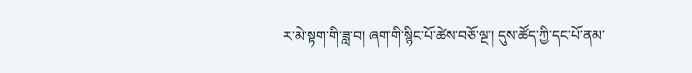ར་མེ་སྟག་གི་ཟླ་བ། ཞག་གི་སྙིང་པོ་ཚེས་བཅོ་ལྔ་། དུས་ཚོད་ཀྱི་དང་པོ་ནམ་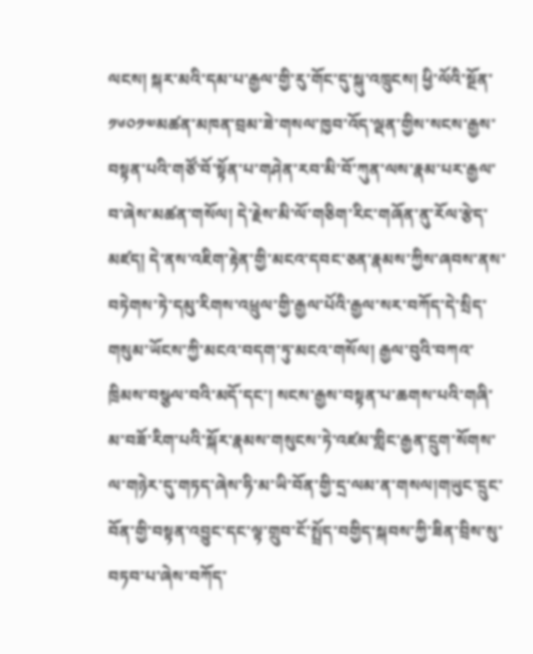ལངས། སྐར་མའི་དམ་པ་རྒྱལ་གྱི་རུ་གོང་དུ་སྐུ་འཁྲུངས། ཕྱི་ལོའི་སྔོན་ ༡༦༠༡༧མཚན་མཁན་བྲམ་ཟེ་གསལ་ཁྱབ་འོད་ལྡན་གྱིས་སངས་རྒྱས་བསྟན་པའི་གཙོ་བོ་སྟོན་པ་གཤེན་རབ་མི་བོ་ཀུན་ལས་རྣམ་པར་རྒྱལ་བ་ཞེས་མཚན་གསོལ། དེ་རྗེས་མི་ལོ་གཅིག་རིང་གཞོན་ནུ་རོལ་རྩེད་མཛད། དེ་ནས་འཇིག་རྟེན་གྱི་མངའ་དབང་ཅན་རྣམས་ཀྱིས་ཞབས་ནས་བཏེགས་ཏེ་དམུ་རིགས་འཕྲུལ་གྱི་རྒྱལ་པོའི་རྒྱལ་སར་བཀོད་དེ་སྲིད་གསུམ་ཡོངས་ཀྱི་མངའ་བདག་ཏུ་མངའ་གསོལ། རྒྱལ་བུའི་བཀའ་ཁྲིམས་བསྩལ་བའི་མདོ་དང་། སངས་རྒྱས་བསྟན་པ་ཆགས་པའི་གཞི་མ་བཟོ་རིག་པའི་སྐོར་རྣམས་གསུངས་ཏེ་འཛམ་གླིང་རྒྱན་དྲུག་སོགས་ལ་གཉེར་དུ་གཏད་ཞེས་ཧི་མ་ཡི་བོན་གྱི་དྲ་ལམ་ན་གསལ།གཡུང་དྲུང་བོན་གྱི་བསྟན་འབྱུང་དང་ལྟ་གྲུབ་ངོ་སྤྲོད་བགྱིད་སྐབས་ཀྱི་ཟིན་བྲིས་སུ་བཏབ་པ་ཞེས་བཀོད་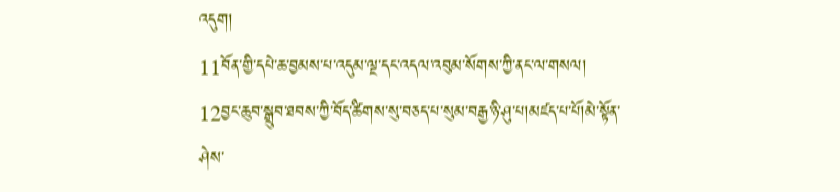འདུག།
11བོན་གྱི་དཔེ་ཆ་བྱམས་པ་འདུམ་ལྔ་དང་འདལ་འབུམ་སོགས་ཀྱི་ནང་ལ་གསལ།
12བྱང་ཆུབ་སྒྲུབ་ཐབས་ཀྱི་བོད་ཚིགས་སུ་བཅད་པ་སུམ་བརྒྱ་ཉི་ཤུ་པ།མཛད་པ་པོ།མེ་སྟོན་ཤེས་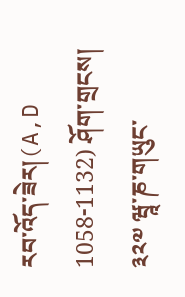རབ་འོད་ཟེར།(A,D 1058-1132) ཤོག་གྲངས། ༣༢༧ ཝཱ་ཎ་གཡུང་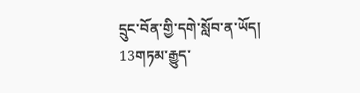དྲུང་བོན་གྱི་དགེ་སློབ་ན་ཡོད།
13གཏམ་རྒྱུད་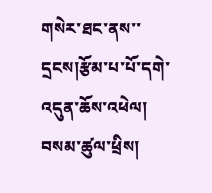གསེར་ཐང་ནས་་དྲངས།རྩོམ་པ་པོ་དགེ་འདུན་ཆོས་འཕེལ།
བསམ་ཚུལ་ཕྲིས།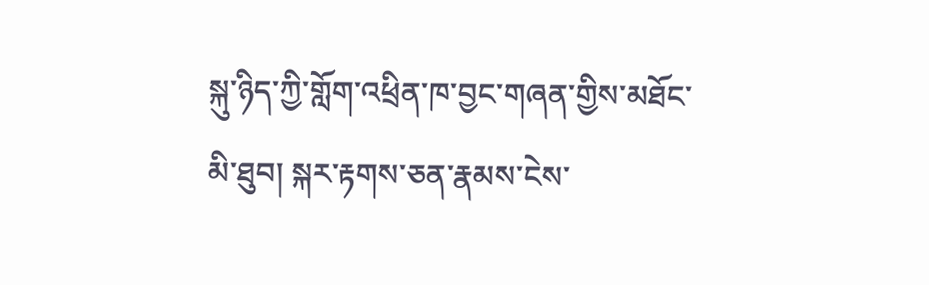སྐུ་ཉིད་ཀྱི་གློག་འཕྲིན་ཁ་བྱང་གཞན་གྱིས་མཐོང་མི་ཐུབ། སྐར་རྟགས་ཅན་རྣམས་ངེས་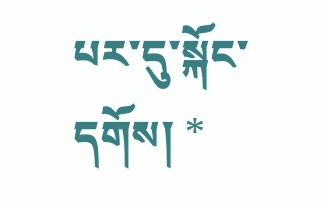པར་དུ་སྐོང་དགོས། *